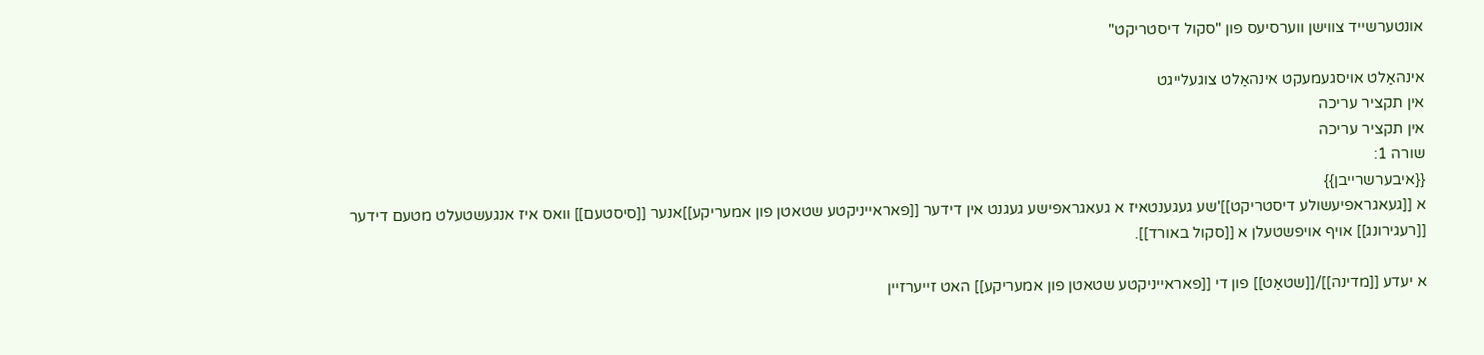אונטערשייד צווישן ווערסיעס פון "סקול דיסטריקט"

אינהאַלט אויסגעמעקט אינהאַלט צוגעלייגט
אין תקציר עריכה
אין תקציר עריכה
שורה 1:
{{איבערשרייבן}}
א [[געאגראפיעשולע דיסטריקט]]'שע געגענטאיז א געאגראפישע געגנט אין דידער [[פאראייניקטע שטאטן פון אמעריקע]]אנער [[סיסטעם]] וואס איז אנגעשטעלט מטעם דידער [[רעגירונג]] אויף אויפשטעלן א [[סקול באורד]].

א יעדע [[מדינה]]/[[שטאַט]] פון די [[פאראייניקטע שטאטן פון אמעריקע]] האט זייערזיין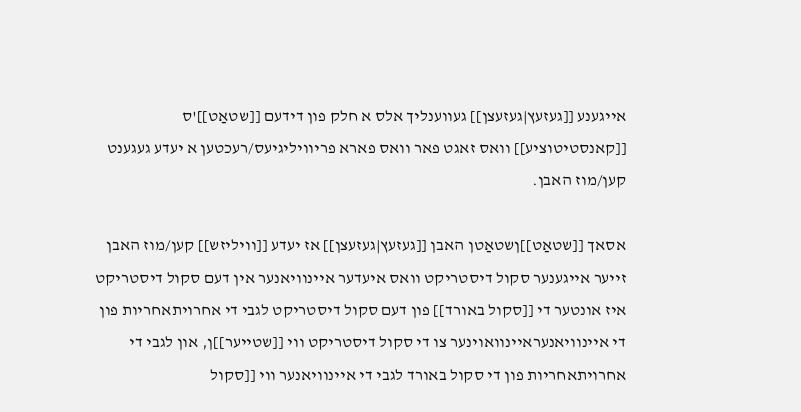אייגענע [[געזעץ|געזעצן]] געווענליך אלס א חלק פון דידעם [[שטאַט]]'ס [[קאנסטיטוציע]] וואס זאגט פאר וואס פארא פריוויליגיעס/רעכטען א יעדע געגענט קען/מוז האבן.

אסאך [[שטאַט]]ןשטאַטן האבן [[געזעץ|געזעצן]] אז יעדע [[וויליזש]] קען/מוז האבן זייער אייגענער סקול דיסטריקט וואס איעדער איינוויאנער אין דעם סקול דיסטריקט איז אונטער די [[סקול באורד]] פון דעם סקול דיסטריקט לגבי די אחרויתאחריות פון די איינוויאנעראיינוואוינער צו די סקול דיסטריקט ווי [[שטייער]]ן, און לגבי די אחרויתאחריות פון די סקול באורד לגבי די איינוויאנער ווי [[סקול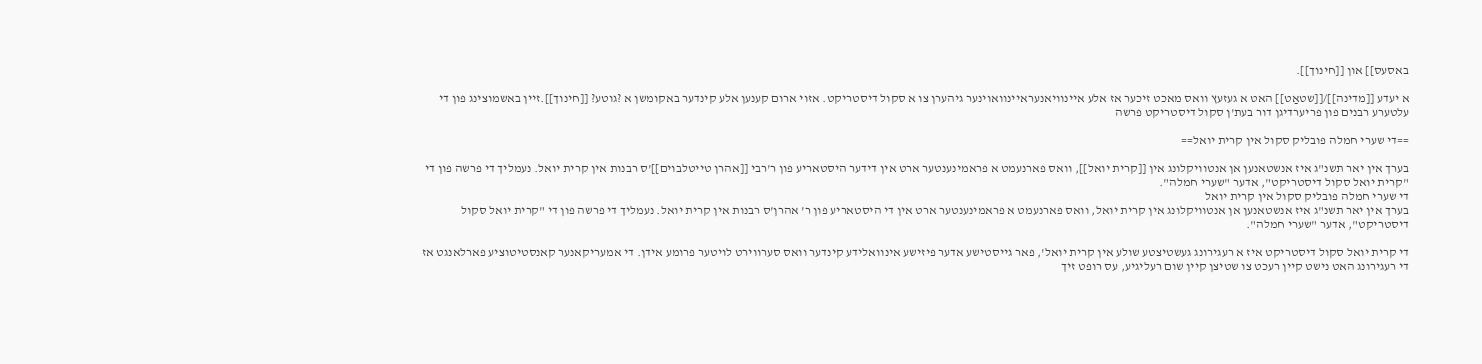באסעס]] און [[חינוך]].

א יעדע [[מדינה]]/[[שטאַט]] האט א געזעץ וואס מאכט זיכער אז אלע איינוויאנעראיינוואוינער גיהערן צו א סקול דיסטריקט. אזוי ארום קענען אלע קינדער באקומשן א ?גוטע? [[חינוך]].זיין באשמוצינג פון די עלטערע רבנים פון פריערדיגן דור בעת'ן סקול דיסטריקט פרשה

==די שערי חמלה פובליק סקול אין קרית יואל==

בערך אין יאר תשנ"ג איז אנשטאנען אן אנטוויקלונג אין [[קרית יואל]], וואס פארנעמט א פראמינענטער ארט אין דידער היסטאריע פון ר'רבי [[אהרן טייטלבוים]]'ס רבנות אין קרית יואל. נעמליך די פרשה פון די "קרית יואל סקול דיסטריקט", אדער "שערי חמלה".
די שערי חמלה פובליק סקול אין קרית יואל
בערך אין יאר תשנ"ג איז אנשטאנען אן אנטוויקלונג אין קרית יואל, וואס פארנעמט א פראמינענטער ארט אין די היסטאריע פון ר' אהרן'ס רבנות אין קרית יואל. נעמליך די פרשה פון די "קרית יואל סקול דיסטריקט", אדער "שערי חמלה".

די קרית יואל סקול דיסטריקט איז א רעגירונג געשטיצטע שולע אין קרית יואל', פאר גייסטישע אדער פיזישע אינוואלידע קינדער וואס סערווירט לויטער פרומע אידן. די אמעריקאנער קאנסטיטוציע פארלאנגט אז די רעגירונג האט נישט קיין רעכט צו שטיצן קיין שום רעליגיע, עס רופט זיך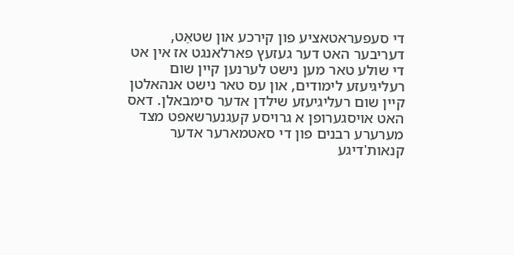די סעפעראטאציע פון קירכע און שטאַט, דעריבער האט דער געזעץ פארלאנגט אז אין אט די שולע טאר מען נישט לערנען קיין שום רעליגיעזע לימודים, און עס טאר נישט אנהאלטן קיין שום רעליגיעזע שילדן אדער סימבאלן. דאס האט אויסגערופן א גרויסע קעגנערשאפט מצד מערערע רבנים פון די סאטמארער אדער קנאות'דיגע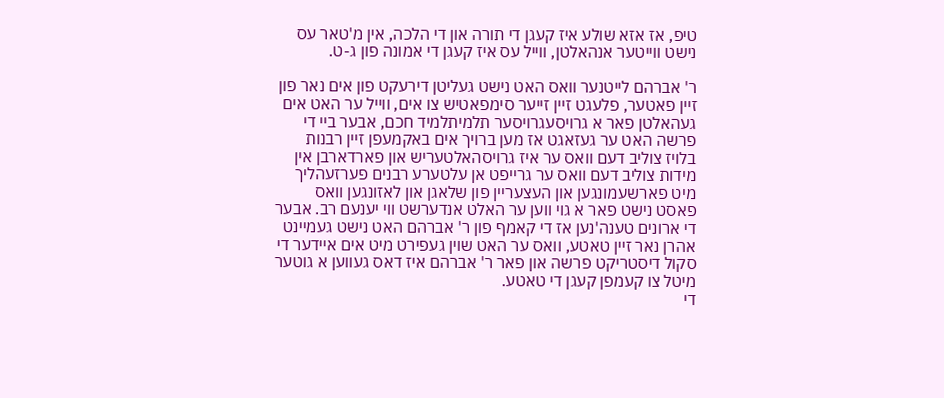טיפ, אז אזא שולע איז קעגן די תורה און די הלכה, אין מ'טאר עס נישט ווייטער אנהאלטן, ווייל עס איז קעגן די אמונה פון ג-ט.

ר' אברהם לייטנער וואס האט נישט געליטן דירעקט פון אים נאר פון זיין פאטער, פלעגט זיין זייער סימפאטיש צו אים, ווייל ער האט אים געהאלטן פאר א גרויסעגרויסער תלמיתלמיד חכם, אבער ביי די פרשה האט ער געזאגט אז מען ברויך אים באקמעפן זיין רבנות בלויז צוליב דעם וואס ער איז גרויסהאלטעריש און פארדארבן אין מידות צוליב דעם וואס ער גרייפט אן עלטערע רבנים פערזעהליך מיט פארשעמונגען און העצעריין פון שלאגן און לאזונגען וואס פאסט נישט פאר א גוי ווען ער האלט אנדערשט ווי יענעם רב. אבער די ארונים טענה'נען אז די קאמף פון ר' אברהם האט נישט געמיינט אהרן נאר זיין טאטע, וואס ער האט שוין געפירט מיט אים איידער די סקול דיסטריקט פרשה און פאר ר' אברהם איז דאס געווען א גוטער מיטל צו קעמפן קעגן די טאטע.
די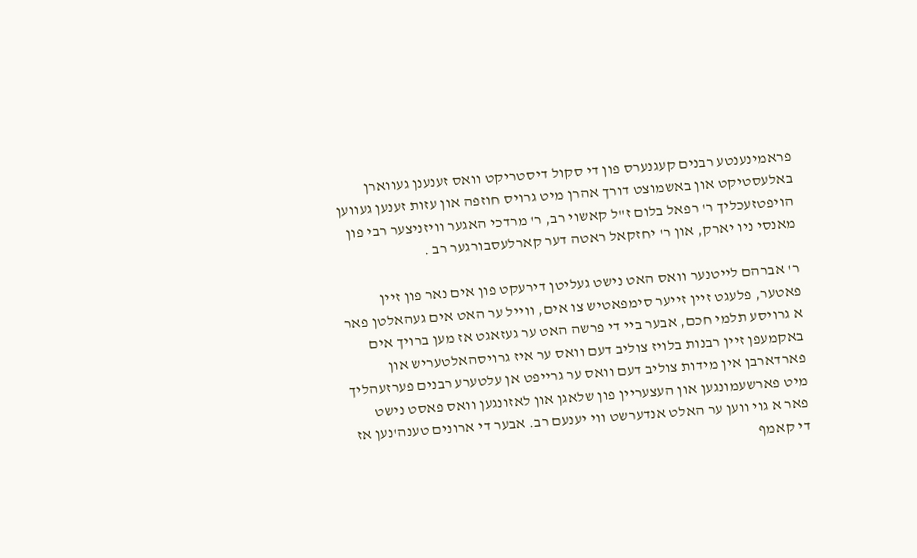פראמינענטע רבנים קעגנערס פון די סקול דיסטריקט וואס זענענן געווארן באלעסטיקט און באשמוצט דורך אהרן מיט גרויס חוזפה און עזות זענען געווען הויפטזעכליך ר' רפאל בלום ז"ל קאשוי רב, ר' מרדכי האגער וויזניצער רבי פון מאנסי ניו יארק, און ר' יחזקאל ראטה דער קארלעסבורגער רב .

ר' אברהם לייטנער וואס האט נישט געליטן דירעקט פון אים נאר פון זיין פאטער, פלעגט זיין זייער סימפאטיש צו אים, ווייל ער האט אים געהאלטן פאר א גרויסע תלמי חכם, אבער ביי די פרשה האט ער געזאגט אז מען ברויך אים באקמעפן זיין רבנות בלויז צוליב דעם וואס ער איז גרויסהאלטעריש און פארדארבן אין מידות צוליב דעם וואס ער גרייפט אן עלטערע רבנים פערזעהליך מיט פארשעמונגען און העצעריין פון שלאגן און לאזונגען וואס פאסט נישט פאר א גוי ווען ער האלט אנדערשט ווי יענעם רב. אבער די ארונים טענה'נען אז די קאמף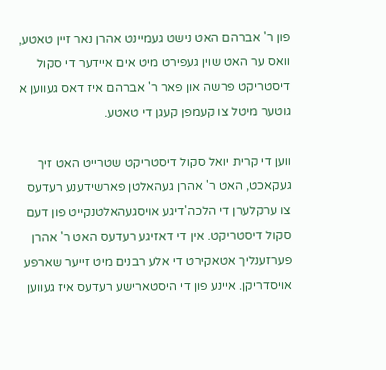פון ר' אברהם האט נישט געמיינט אהרן נאר זיין טאטע, וואס ער האט שוין געפירט מיט אים איידער די סקול דיסטריקט פרשה און פאר ר' אברהם איז דאס געווען א גוטער מיטל צו קעמפן קעגן די טאטע.

ווען די קרית יואל סקול דיסטריקט שטרייט האט זיך געקאכט, האט ר' אהרן געהאלטן פארשידענע רעדעס צו ערקלערן די הלכה'דיגע אויסגעהאלטנקייט פון דעם סקול דיסטריקט. אין די דאזיגע רעדעס האט ר' אהרן פערזענליך אטאקירט די אלע רבנים מיט זייער שארפע אויסדריקן. איינע פון די היסטארישע רעדעס איז געווען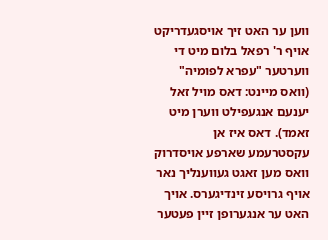ווען ער האט זיך אויסגעדריקט אויף ר' רפאל בלום מיט די ווערטער "עפרא לפומיה" (וואס מיינט: דאס מויל זאל יענעם אנגעפילט ווערן מיט זאמד). דאס איז אן עקסטרעמע שארפע אויסדרוק וואס מען זאגט געווענליך נאר אויף גרויסע זינדיגערס. אויך האט ער אנגערופן זיין פעטער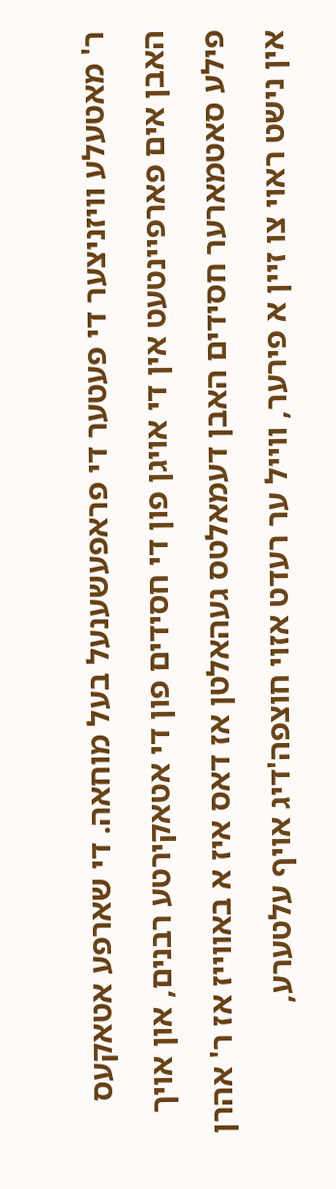ר' מאטעלע וויזניצער די פעטער די פראפעשענעל בעל מוחאה. די שארפע אטאקעס האבן אים פארפיינטעט אין די אויגן פון די חסידים פון די אטאקירטע רבנים, און אויך פילע סאטמארער חסידים האבן דעמאלטס געהאלטן אז דאס איז א באווייז אז ר' אהרן אין נישט ראוי צו זיין א פירער, ווייל ער רעדט אזוי חוצפה'דיג אויף עלטערע,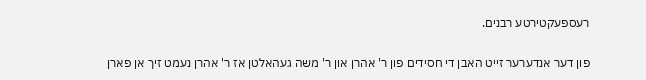רעספעקטירטע רבנים.

פון דער אנדערער זייט האבן די חסידים פון ר' אהרן און ר' משה געהאלטן אז ר' אהרן נעמט זיך אן פארן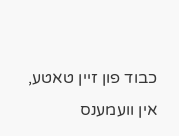כבוד פון זיין טאטע, אין וועמענס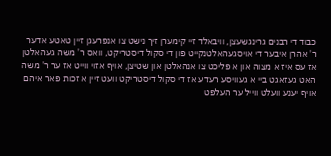כבוד די רבנים גרינגשעצן, וויבאלד זיי קימערן זיך נישט צו אנפרעגן זיין טאטע אדער ר' אהרן איבער די אויסגעהאלטנקייט פון די סקול דיסטריקט, וואס ר' משה געהאלטן אז עס איז א מצוה און א פליכט צו אנהאלטן און שטיצן, אויף אזוי ווייט אז ער ר' משה האט געזאגט ביי א געוויסע רעדע אז די סקול דיסטריקט וועט זיין א זכות פאר איהם אויף יענע וועלט ווייל ער העלפט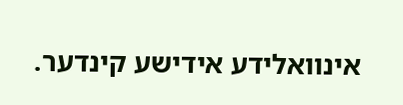אינוואלידע אידישע קינדער.